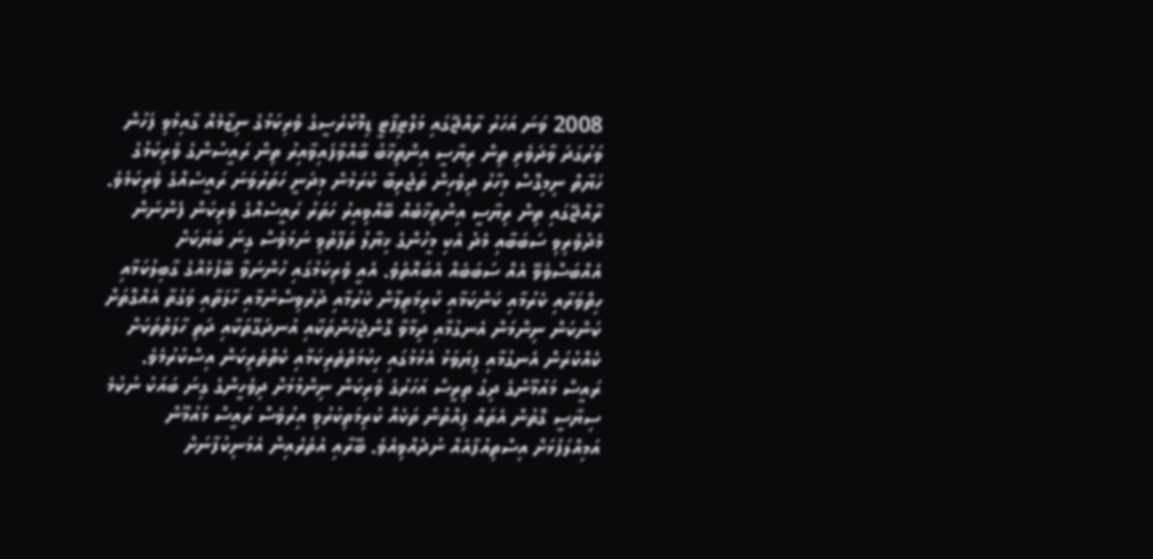2008 ވަނަ އަހަރު ރާއްޖޭގައި މަލްޓިޕާޓީ ޑިމޮކްރެސީގެ ވެރިކަމުގެ ނިޒާމެއް ގާއިމުވި ފަހުން ވަރުގަދަ ވާދަވެރި ތިން ރިޔާސީ އިންތިޚާބު ބާއްވާފައިވާއިރު ތިން ރައީސުންގެ ވެރިކަމުގެ ހަޔާތް ނިމިގޮސް މިހާރު ދިވެހިން ތަޖުރިބާ ކުރަމުން މިދަނީ ހަތަރުވަނަ ރައީސެއްގެ ވެރިކަމެވެ. ރާއްޖޭގައި ތިން ރިޔާސީ އިންތިޚާބެއް ބޭއްވިއިރު ހަތަރު ރައީސެއްގެ ވެރިކަން ފެންނަން މެދުވެރިވި ސަބަބާއި މެދު އެކި މީހުންގެ ޚިޔާލު ތަފާތުވި ނަމަވެސް ގިނަ ބަޔަކަށް އެއްބަސްވެވޭ އެއް ސަބަބެއް އެބައޮތެވެ. އެއީ ވެރިކަމުގައި ހުންނަވާ ބޭފުޅެއްގެ ގާބިލުކަމާއި ހިތްވަރާއި ކެރުމާއި ކަންކަމާއި ކުރިމަތިލާން ކެރުމާއި ދުރުވިސްނުމާއި ހާލަތާއި ވަގުތާ އެއްގޮތަށް ކަންކަން ނިންމަން އެނގުމާއި ދިމާވާ ގޮންޖެހުންތަކާއި އުނދަގޫތަކާއި ދަތި ހާލަތްތަކަށް ކެއްކުރަން އެނގުމާއި ފިޔަވަޅު އެޅުމުގައި ހިކުމަތްތެރިކަމާއި ކެތްތެރިކަން އިސްކުރުމެވެ.
ރައީސް މައުމޫންގެ ދިގު ތިރީސް އަހަރުގެ ވެރިކަން ނިންމުމަށް ދިވެހީންގެ ގިނަ ބައަކު ނުކުމެ ސިޔާސީ ގޮތުން އެތައް ފިއްތުން ތަކެއް ކުރިމަތިކުރުވި އިރުވެސް ރައީސް މައުމޫން އަމިއްލަފުޅަށް އިސްތިއުފާއެއް ނުދެއްވިއެވެ. ބޭރާއި އެތެރެއިން އެމަނިކުފާނަށް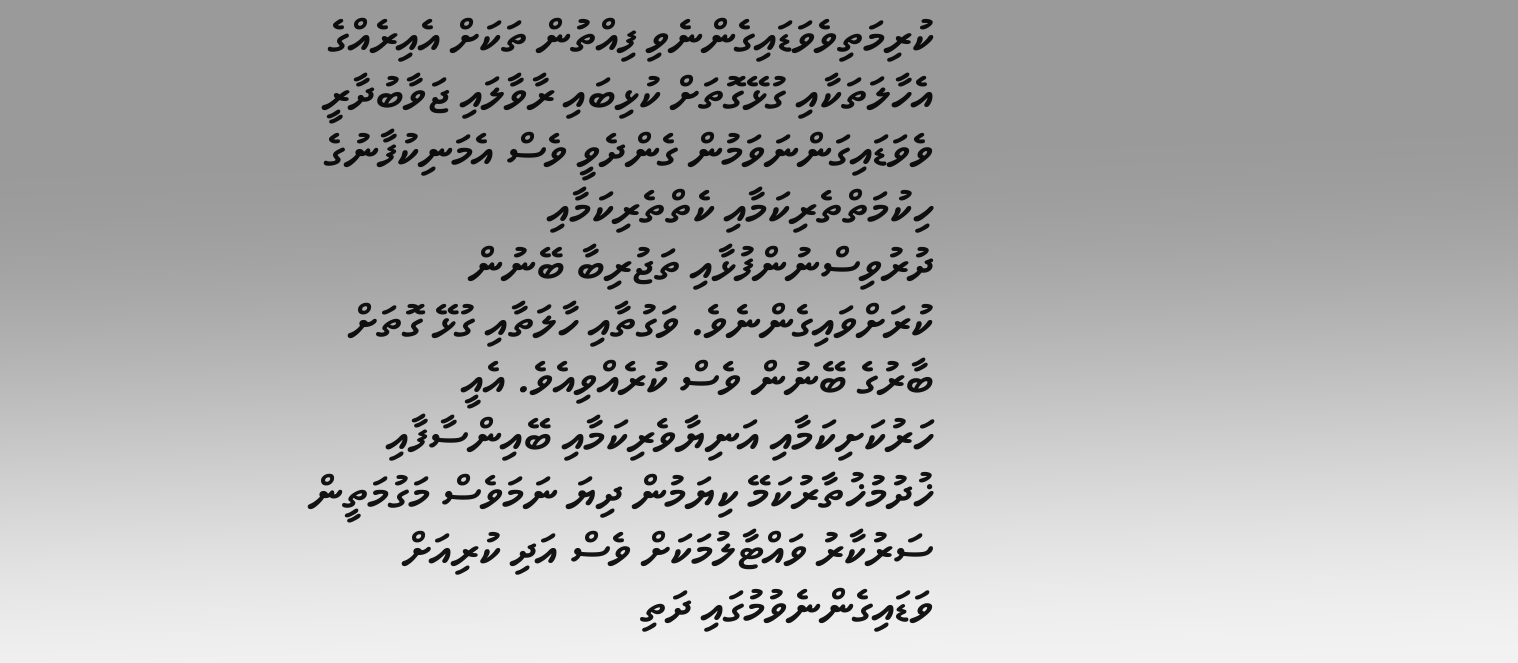ކުރިމަތިވެވަޑައިގެންނެވި ފިއްތުން ތަކަށް އެއިރެއްގެ އެހާލަތަކާއި ގުޅޭގޮތަށް ކުޅިބައި ރާވާލައި ޖަވާބުދާރީ ވެވަޑައިގަންނަވަމުން ގެންދެވީ ވެސް އެމަނިކުފާނުގެ ހިކުމަތްތެރިކަމާއި ކެތްތެރިކަމާއި ދުރުވިސްނުންފުޅާއި ތަޖުރިބާ ބޭނުން ކުރަށްވައިގެންނެވެ. ވަގުތާއި ހާލަތާއި ގުޅޭ ގޮތަށް ބާރުގެ ބޭނުން ވެސް ކުރެއްވިއެވެ. އެއީ ހަރުކަށިކަމާއި އަނިޔާވެރިކަމާއި ބޭއިންސާފާއި ޚުދުމުޚުތާރުކަމޭ ކިޔަމުން ދިޔަ ނަމަވެސް މަގުމަތީން ސަރުކާރު ވައްޓާލުމަކަށް ވެސް އަދި ކުރިއަށް ވަޑައިގެންނެވުމުގައި ދަތި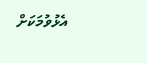އެޅުވުމަކަށް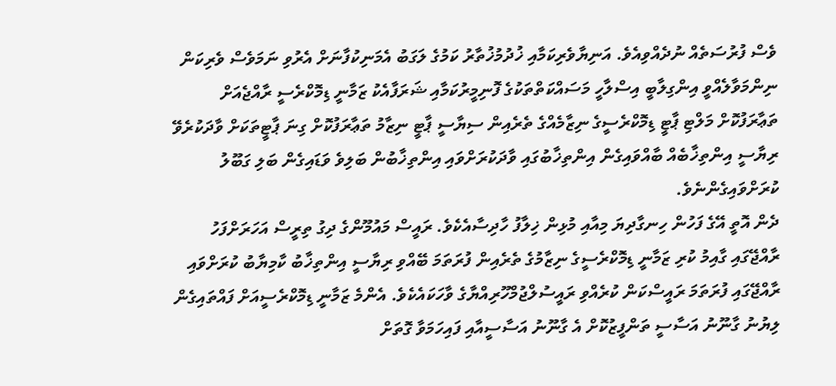ވެސް ފުރުސަތެއް ނުދެއްވިއެވެ. އަނިޔާވެރިކަމާއި ޚުދުމުޚުތާރު ކަމުގެ ލަގަބު އެމަނިކުފާނަށް އެރުވި ނަމަވެސް ވެރިކަން ނިންމަވާލެއްވީ އިންގިލާބީ އިސްލާހީ މަސައްކަތްތަކުގެ ފޮނިމީރުކަމާއި ޝަރަފާއެކު ޒަމާނީ ޑިމޮކްރެސީ ރާއްޖެއަށް ތަޢާރަފުކޮށް މަލްޓި ޕާޓީ ޑިމޮކްރެސީގެ ނިޒާމެއްގެ ތެރެއިން ސިޔާސީ ޕާޓީ ނިޒާމު ތަޢާރަފުކޮށް ގިނަ ޕާޓީތަކަށް ވާދަކުރެވޭ ރިޔާސީ އިންތިޚާބެއް ބާއްވައިގެން އިންތިޚާބުގައި ވާދަކުރަށްވައި އިންތިޚާބުން ބަލިވެ ވަޑައިގެން ބަލި ގަބޫލު ކުރަށްވައިގެންނެވެ.
ދެން އޮތީ އޭގެ ފަހުން ހިނގާދިޔަ މިއާއި މުޅިން ޚިލާފު ހާދިސާއެކެވެ. ރައީސް މައުމޫންގެ ދިގު ތިރީސް އަހަރަށްފަހު ރާއްޖޭގައި ގާއިމު ކުރި ޒަމާނީ ޑިމޮކްރެސީގެ ނިޒާމުގެ ތެރެއިން ފުރަތަމަ ބޭއްވި ރިޔާސީ އިންތިޚާބު ކާމިޔާބު ކުރަށްވައި ރާއްޖޭގައި ފުރަތަމަ ރައީސްކަން ކުރެއްވި ރައީސުލްޖުމްހޫރިއްޔާގެ ވާހަކައެކެވެ. އެންމެ ޒަމާނީ ޑިމޮކްރެސީއަށް ފައްތައިގެން ލިޔުނު ގާނޫނު އަސާސީ ތަންފީޒުކޮށް އެ ގާނޫނު އަސާސީއާއި ފައިހަމަވާ ގޮތަށް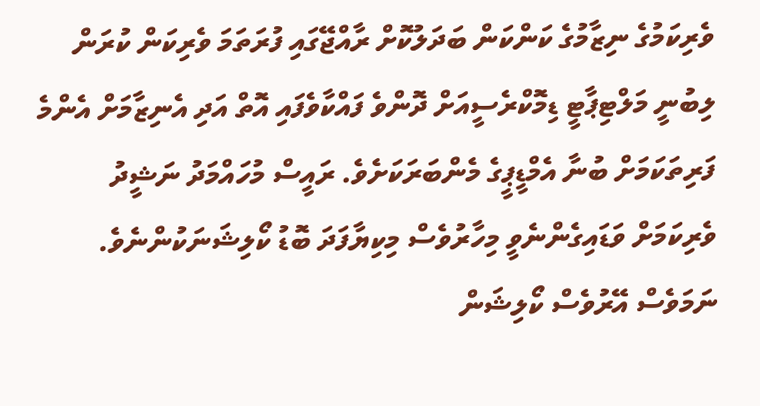ވެރިކަމުގެ ނިޒާމުގެ ކަންކަން ބަދަލުކޮށް ރާއްޖޭގައި ފުރަތަމަ ވެރިކަން ކުރަން ލިބުނީ މަލްޓިޕާޓީ ޑިމޮކްރެސީއަށް ދޮންވެ ފައްކާވެފައި އޮތް އަދި އެނިޒާމަށް އެންމެ ފަރިތަކަމަށް ބުނާ އެމްޑީޕީގެ މެންބަރަކަށެވެ. ރައީސް މުހައްމަދު ނަޝީދު ވެރިކަމަށް ވަޑައިގެންނެވީ މިހާރުވެސް މިކިޔާފަދަ ބޮޑު ކޯލިޝަނަކުންނެވެ. ނަމަވެސް އޭރުވެސް ކޯލިޝަން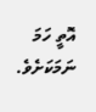އޮތީ ހަމަ ނަމަކަށެވެ.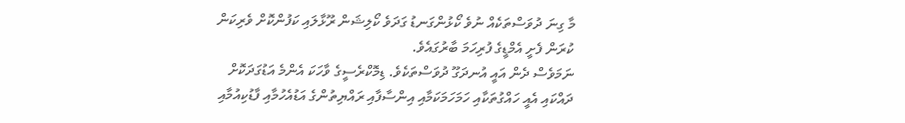މާ ގިނަ ދުވަސްތަކެއް ނުވެ ކޯޅުންގަނޑު ގަދަވެ ކޯލިޝަން ރޫޅާލައި ކަފުންކޮށް ވެރިކަން ކުރަން ފެށީ އެމްޑީގެ ފުރިހަމަ ބާރުގައެވެ.
ނަމަވެސް ދެން އައީ އުނދަގޫ ދުވަސްތަކެވެ. ޑިމޮކްރެސީގެ ވާހަކަ އެންމެ އަޑުގަދަކޮށް ދައްކައި އެއީ ހައްގުތަކާއި ހަމަހަމަކަމާއި އިންސާފާއި ރައްޔިތުންގެ އަޑުއެހުމާއި ފާޑުކިއުމާއި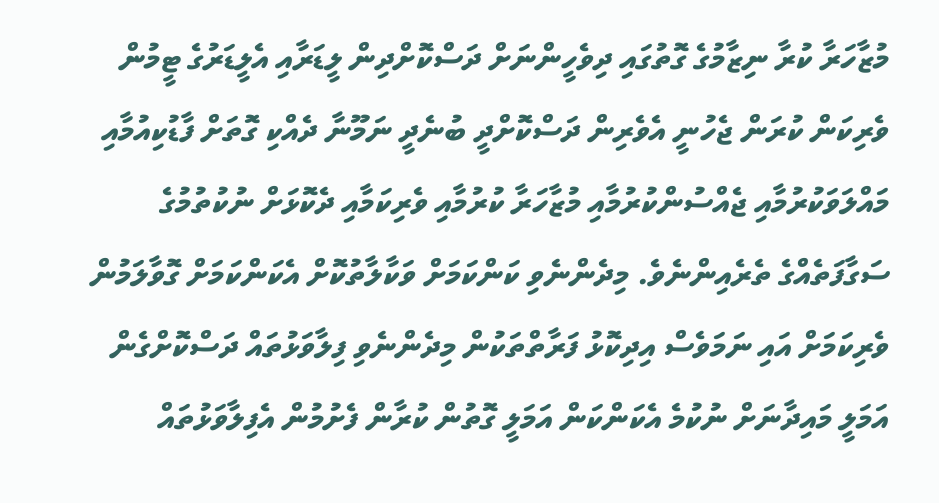މުޒާހަރާ ކުރާ ނިޒާމުގެ ގޮތުގައި ދިވެހީންނަށް ދަސްކޮށްދިން ލީޑަރާއި އެލީޑަރުގެ ޓީމުން ވެރިކަން ކުރަން ޖެހުނީ އެވެރިން ދަސްކޮށްދީ ބުނެދީ ނަމޫނާ ދެއްކި ގޮތަށް ފާޑުކިއުމާއި މައްލަވަކުރުމާއި ޖެއްސުންކުރުމާއި މުޒާހަރާ ކުރުމާއި ވެރިކަމާއި ދެކޮޅަށް ނުކުތުމުގެ ސަގާފަތެއްގެ ތެރެއިންނެވެ. މިދެންނެވި ކަންކަމަށް ވަކާލާތުކޮށް އެކަންކަމަށް ގޮވާލަމުން ވެރިކަމަށް އައި ނަމަވެސް އިދިކޮޅު ފަރާތްތަކުން މިދެންނެވި ފިލާވަޅުތައް ދަސްކޮށްގެން އަމަލީ މައިދާނަށް ނުކުމެ އެކަންކަން އަމަލީ ގޮތުން ކުރާން ފެށުމުން އެފިލާވަޅުތައް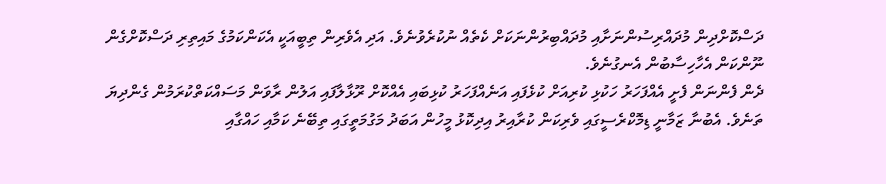ދަސްކޮށްދިން މުދައްރިސުންނަށާއި މުދައްބިރުންނަކަށް ކެތެއް ނުކުރެވުނެވެ. އަދި އެވެރިން ތިބީއަކީ އެކަންކަމުގެ މައިތިރި ދަސްކޮށްގެން ނޫންކަން އެހާހިސާބުން އެނގުނެވެ.
ދެން ފެންނަން ފެށީ އެއްފަހަރު ހަކުޅި ކުރިއަށް ކުޅެފައި އަނެއްފަހަރު ކުޅިބައި އެއްކޮށް ރޫޅާލާފައި އަލުން ރާވަން މަސައްކަތްކުރަމުން ގެންދިޔަ ތަނެވެ. އެބުނާ ޒަމާނީ ޑިމޮކްރެސީގައި ވެރިކަން ކުރާއިރު އިދިކޮޅު މީހުން އަބަދު މަގުމަތީގައި ތިބޭނެ ކަމާއި ހައްގާއި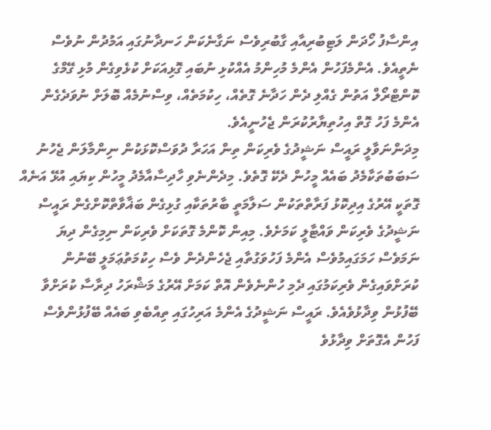އިންސާފު ހޯދަން ލަޓިބުރިއާއި ގާބުރިވެސް ނަގާނެކަން ހަނދާނުގައި އަމުދުން ނުވެސް ނެތީއެވެ. އެންމެފަހުން އެންމެ މުހިންމު އެއްކުޅި ނުބައި ގޮޅިއަކަށް ކުޅެވިގެން މުޅި ގޭމްގެ ކޮންޓްރޯލް އަތުން ގެއްލި ދެން ހަދާނެ ގޮތެއް، ހިކުމަތެއް، ވިސްނުމެއް ބޮލަށް ނުވަދެގެން އެންމެ ފަހު ގޮތް އިހުތިޔާރުކުރަން ޖެހުނީއެވެ.
މިދަންނަވާލީ ރައީސް ނަޝީދުގެ ވެރިކަން ތިން އަހަރާ ދުވަސްކޮޅަކުން ނިންމާލަން ޖެހުނު ސަބަބުތަކާމެދު ބައެއް މީހުން ދެކޭ ގޮތެވެ. މިދެންނެވި ހާދިސާއާމެދު މީހުން ކިޔައި އުޅޭ އަނެއް ގޮތަކީ އޭރުގެ އިދިކޮޅު ފަރާތްތަކުން ސަލާމަތީ ބާރުތަކާއި ގުޅިގެން ބަޣާވާތްކޮށްގެން ރައީސް ނަޝީދުގެ ވެރިކަން ވައްޓާލީ ކަމަށެވެ. މިއިން ކޮންމެ ގޮތަކަށް ވެރިކަން ނިމިގެން ދިޔަ ނަމަވެސް ހަމަގައިމުވެސް އެންމެ ފަހުވަގުތާއި ޖެހެންދެން ވެސް ހިކުމަތުޢަމަލީ ބޭނުން ކުރަށްވައިގެން ވެރިކަމުގައި ދެމި ހުންނެވެން އޮތް ކަމަށް އޭރުގެ މަޝްރަހު ދިރާސާ ކުރަށްވާ ބޭފުޅުން ވިދާޅުވެއެވެ. ރައީސް ނަޝީދުގެ އެންމެ އަރިހުގައި ތިއްބެވި ބައެއް ބޭފުޅުންވެސް ފަހުން އެގޮތަށް ވިދާޅުވެ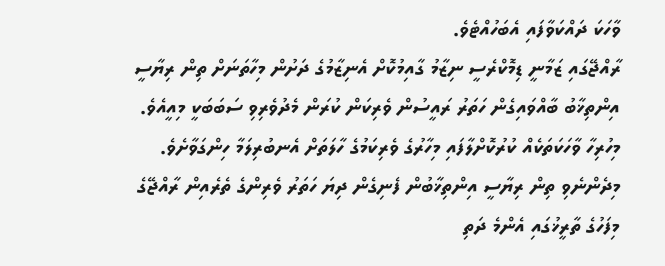ވާހަކަ ދައްކަވާފައި އެބަހުއްޓެވެ.
ރާއްޖޭގައި ޒަމާނީ ޑިމޮކްރެސީ ނިޒާމު ގާއިމުކޮށް އެނިޒާމުގެ ދަށުން މިހާތަނަށް ތިން ރިޔާސީ އިންތިޚާބު ބާއްވައިގެން ހަތަރު ރައީސުން ވެރިކަން ކުރަން މެދުވެރިވި ސަބަބަކީ މިއީއެވެ. މިހުރިހާ ވާހަކަތަކެއް ކުރުކޮށްލާފައި މިހާރުގެ ވެރިކަމުގެ ހާލަތަށް އެނބުރިލަމާ ހިންގަވާށެވެ.
މިދެންނެވި ތިން ރިޔާސީ އިންތިޚާބުން ފެނިގެން ދިޔަ ހަތަރު ވެރިންގެ ތެރެއިން ރާއްޖޭގެ މިފަހުގެ ތާރީޚުގައި އެންމެ ދަތި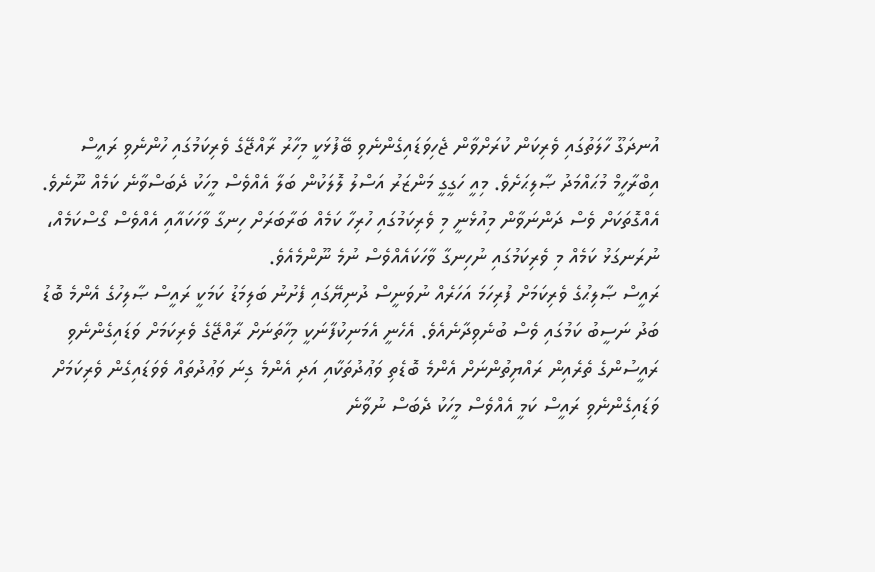އުނދަގޫ ހާލަތުގައި ވެރިކަން ކުރަށްވާން ޖެހިވަޑައިގެންނެވި ބޭފުޅަކީ މިހާރު ރާއްޖޭގެ ވެރިކަމުގައި ހުންނެވި ރައީސް އިބްރާހީމް މުޙައްމަދު ޞާލިޙަށެވެ. މިއީ ހަގީގީ މަންޒަރު އަސްލު ލޮލަކުން ބަލާ އެއްވެސް މީހަކު ދެބަސްވާނެ ކަމެއް ނޫނެވެ. އެއްގޮތަކަށް ވެސް ދަންނަވާން މިއުޅެނީ މި ވެރިކަމުގައި ހުރިހާ ކަމެއް ބަރާބަރަށް ހިނގާ ވާހަކައާއި އެއްވެސް ގޯސްކަމެއް، ނުރަނގަޅު ކަމެއް މި ވެރިކަމުގައި ނުހިނގާ ވާހަކައެއްވެސް ނުމެ ނޫންމެއެވެ.
ރައީސް ޞާލިޙުގެ ވެރިކަމަށް ފުރިހަމަ އަހަރެއް ނުވަނީސް ދުނިޔޭގައި ފެށުނު ބަލިމަޑު ކަމަކީ ރައީސް ޞާލިހުގެ އެންމެ ބޮޑު ބަދު ނަސީބު ކަމުގައި ވެސް ބުނެވިދާނެއެވެ. އެހެނީ އެމަނިކުފާނަކީ މިހާތަނަށް ރާއްޖޭގެ ވެރިކަމަށް ވަޑައިގެންނެވި ރައީސުންގެ ތެރެއިން ރައްޔިތުންނަށް އެންމެ ބޮޑެތި ވަޢުދުތަކާއި އަދި އެންމެ ގިނަ ވަޢުދުތައް ވެވަޑައިގެން ވެރިކަމަށް ވަޑައިގެންނެވި ރައީސް ކަމީ އެއްވެސް މީހަކު ދެބަސް ނުވާނެ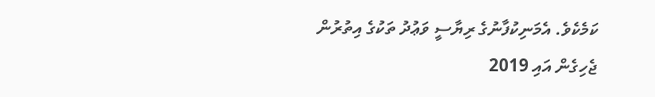ކަމެކެވެ. އެމަނިކުފާނުގެ ރިޔާސީ ވަޢުދު ތަކުގެ އިތުރުން ޖެހިގެން އައި 2019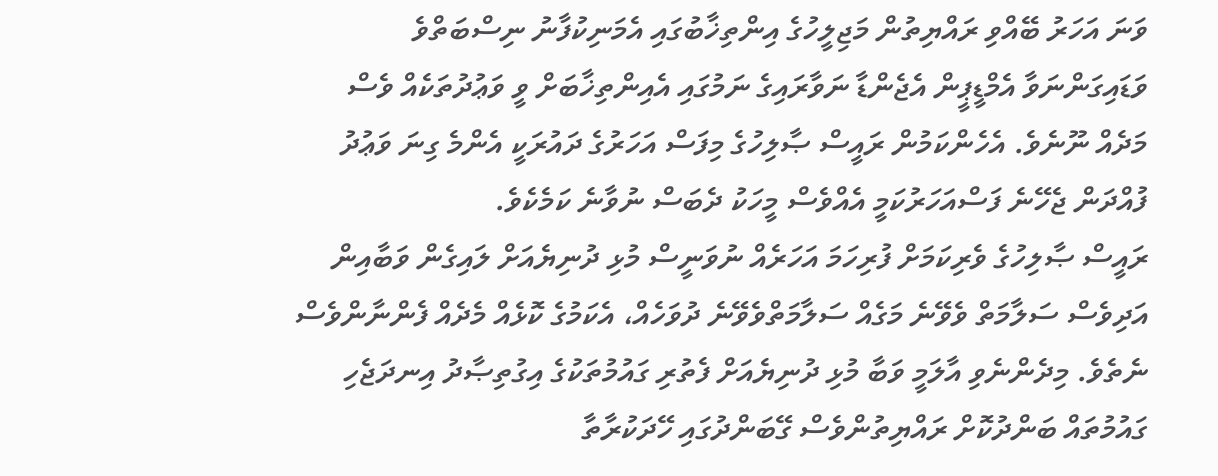ވަނަ އަހަރު ބޭއްވި ރައްޔިތުން މަޖިލީހުގެ އިންތިޚާބުގައި އެމަނިކުފާނު ނިސްބަތްވެ ވަޑައިގަންނަވާ އެމްޑީޕީން އެޖެންޑާ ނަވާރައިގެ ނަމުގައި އެއިންތިޚާބަށް ވީ ވަޢުދުތަކެއް ވެސް މަދެއް ނޫނެވެ. އެހެންކަމުން ރައީސް ޞާލިހުގެ މިފަސް އަހަރުގެ ދައުރަކީ އެންމެ ގިނަ ވަޢުދު ފުއްދަން ޖެހޭނެ ފަސްއަހަރުކަމީ އެއްވެސް މީހަކު ދެބަސް ނުވާނެ ކަމެކެވެ.
ރައީސް ޞާލިހުގެ ވެރިކަމަށް ފުރިހަމަ އަހަރެއް ނުވަނީސް މުޅި ދުނިޔެއަށް ލައިގެން ވަބާއިން އަދިވެސް ސަލާމަތް ވެވޭނެ މަގެއް ސަލާމަތްވެވޭނެ ދުވަހެއް، އެކަމުގެ ކޮޅެއް މެދެއް ފެންނާންވެސް ނެތެވެ. މިދެންނެވި އާލަމީ ވަބާ މުޅި ދުނިޔެއަށް ފެތުރި ގައުމުތަކުގެ އިގުތިޞާދު އިނދަޖެހި ގައުމުތައް ބަންދުކޮށް ރައްޔިތުންވެސް ގޭބަންދުގައި ހޭދަކުރާތާ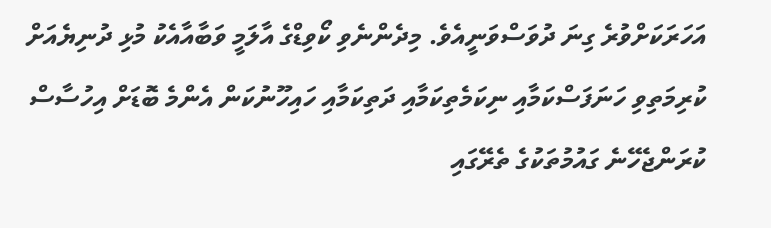އަހަރަކަށްވުރެ ގިނަ ދުވަސްވަނީއެވެ. މިދެންނެވި ކޯވިޑްގެ އާލަމީ ވަބާއާއެކު މުޅި ދުނިޔެއަށް ކުރިމަތިވި ހަނަފަސްކަމާއި ނިކަމެތިކަމާއި ދަތިކަމާއި ހައިހޫނުކަން އެންމެ ބޮޑަށް އިހުސާސް ކުރަންޖެހޭނެ ގައުމުތަކުގެ ތެރޭގައި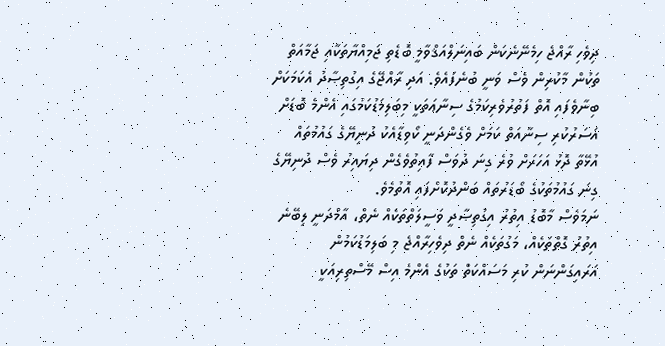ދިވެހި ރާއްޖެ ހިމެނޭނެކަން ބައިނަލްއަޤްވާމީ ބޮޑެތި ޖަމިއްޔާތަކާއި ޖަމާއަތް ތަކުން މާކުރިން ވެސް ވަނީ ބުނެފައެވެ. އަދި ރާއްޖޭގެ އިގުތިޞާދު އެކަމަކަށް ބިނާވެފައި އޮތް ފަތުރުވެރިކަމުގެ ސިނާޢަތަކީ މިބަލިމަޑުކަމުގައި އެންމެ ބޮޑަށް އަސަރުކުރި ސިނާއަތް ކަމަށް ވެގެންދަނީ ކޯވިޑާއެކު ދުނިޔޭގެ ގައުމުތައް އުޅޭތާ ދޮޅު އަހަރަށް ވުރެ ގިނަ ދުވަސް ފާއިތުވެގެން ދިޔައިރު ވެސް ދުނިޔޭގެ ގިނަ ގައުމުތަކުގެ ބޯޑަރުތައް ބަންދުކޮށްފައި އޮތުމެވެ.
ނަމަވެސް މާބޮޑު އިތުރު އިގުތިޞާދީ ވަސީލަތްތަކެއް ނެތް، އާމްދަނީ ލިބޭނެ އިތުރު ގޮތްތަކެއް، މަގުތަކެއް ނެތް ދިވެހިރާއްޖެ މި ބަލިމަޑުކަމުން އަރައިގަންނަން ކުރި މަސައްކަތް ތަކުގެ އެންމެ އިސް މޭސްތިރިއަކީ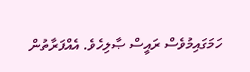ހަމަގައިމުވެސް ރައީސް ޞާލިހެވެ. އެއްފަރާތުން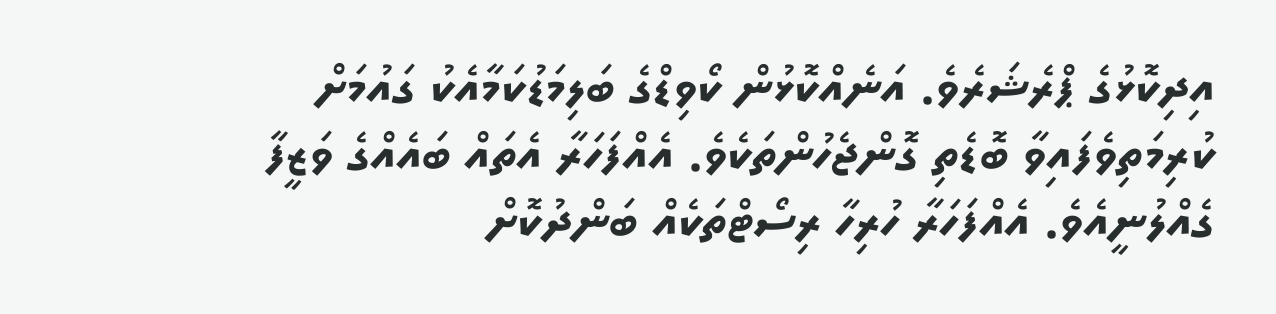އިދިކޮޅުގެ ޕްރެޝަރެވެ. އަނެއްކޮޅުން ކޯވިޑްގެ ބަލިމަޑުކަމާއެކު ގައުމަށް ކުރިމަތިވެފައިވާ ބޮޑެތި ގޮންޖެހުންތަކެވެ. އެއްފަހަރާ އެތައް ބައެއްގެ ވަޒީފާ ގެއްލުނީއެވެ. އެއްފަހަރާ ހުރިހާ ރިސޯޓްތަކެއް ބަންދުކޮށް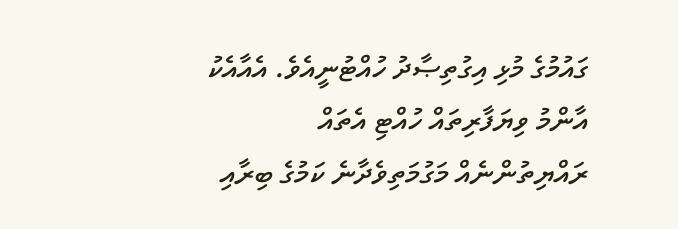ގައުމުގެ މުޅި އިގުތިޞާދު ހުއްޓުނީއެވެ. އެއާއެކު އާންމު ވިޔަފާރިތައް ހުއްޓި އެތައް ރައްޔިތުންނެއް މަގުމަތިވެދާނެ ކަމުގެ ބިރާއި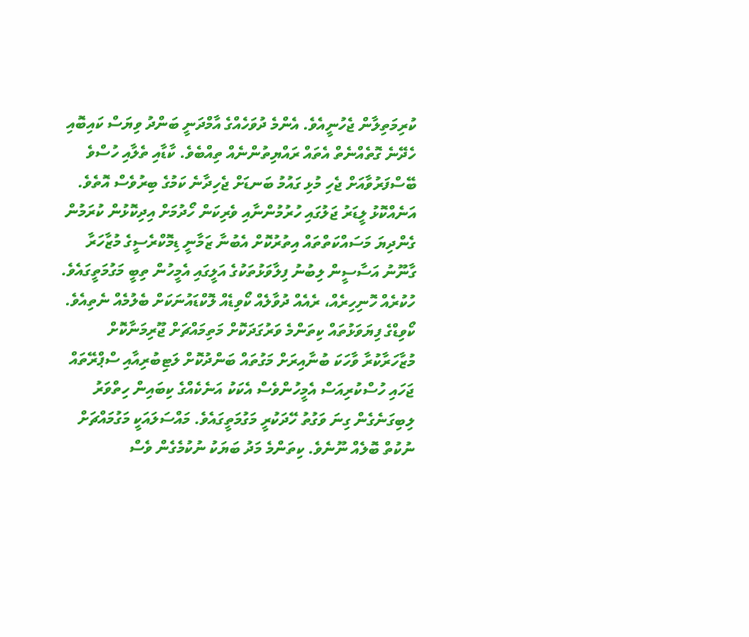ކުރިމަތިލާން ޖެހުނީއެވެ. އެންމެ ދުވަހެއްގެ އާމްދަނީ ބަންދު ވިޔަސް ކައިބޮއި ހެދޭނެ ގޮތެއްނެތް އެތައް ރައްޔިތުންނެއް ތިއްބެވެ. ކާޑާއި ތެލާއި ހުސްވެ ބޭސްފަރުވާއަށް ޖެހި މުޅި ގައުމު ބަނޑަށް ޖެހިދާނެ ކަމުގެ ބިރުވެސް އޮތެވެ.
އަނެއްކޮޅު ލީޑަރު ޖަލުގައި ހުރުމުންނާއި ވެރިކަން ހޯދުމަށް އިދިކޮޅުން ކުރަމުން ގެންދިޔަ މަސައްކަތްތައް އިތުރުކޮށް އެބުނާ ޒަމާނީ ޑިމޮކްރެސީގެ މުޒާހަރާ ގާނޫނު އަސާސީން ލިބުނު ފިލާވަޅުތަކުގެ އަލީގައި އެމީހުން ތިބީ މަގުމަތީގައެވެ. ހުކުރެއް ހޮނިހިރެއް، ރެއެއް ދުވާލެއް ކޯވިޑެއް ލޮކްޑައުނަކަށް ބެލުމެއް ނެތިއެވެ. ކޯވިޑްގެ ފިޔަވަޅުތައް ކިތަންމެ ވަރުގަދަކޮށް މަތިމައްޗަށް ޖޫރިމަނާކޮށް މުޒާހަރާކުރާ ވާހަކަ ބުނާއިރަށް މަގުތައް ބަންދުކޮށް ލަޓިބުރިއާއި ސްޕްރޭތައް ޖަހައި ހުސްކުރިއަސް އެމީހުންވެސް އެކަކު އަނެކެއްގެ ކިބައިން ހިތްވަރު ލިބިގަނެގެން ގިނަ ވަގުތު ހޭދަކުރީ މަގުމަތީގައެވެ. މައްސަލައަކީ މަގުމައްޗަށް ނުކުތް ބޮލެއް ނޫނެވެ. ކިތަންމެ މަދު ބަޔަކު ނުކުމެގެން ވެސް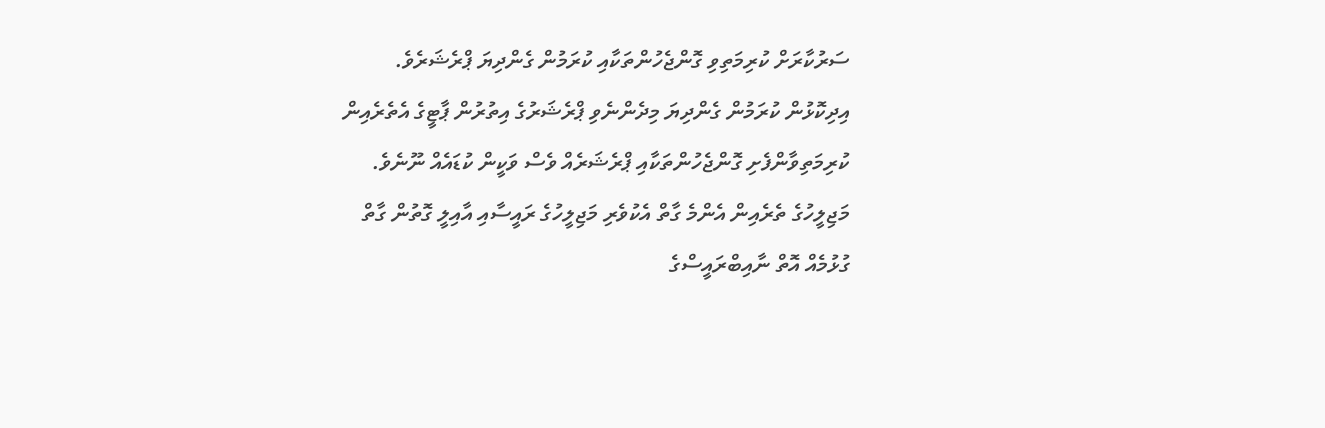ސަރުކާރަށް ކުރިމަތިވި ގޮންޖެހުންތަކާއި ކުރަމުން ގެންދިޔަ ޕްރެޝަރެވެ.
އިދިކޮޅުން ކުރަމުން ގެންދިޔަ މިދެންނެވި ޕްރެޝަރުގެ އިތުރުން ޕާޓީގެ އެތެރެއިން ކުރިމަތިވާންފެށި ގޮންޖެހުންތަކާއި ޕްރެޝަރެއް ވެސް ވަކީން ކުޑައެއް ނޫނެވެ. މަޖިލީހުގެ ތެރެއިން އެންމެ ގާތް އެކުވެރި މަޖިލީހުގެ ރައީސާއި އާއިލީ ގޮތުން ގާތް ގުޅުމެއް އޮތް ނާއިބްރައީސްގެ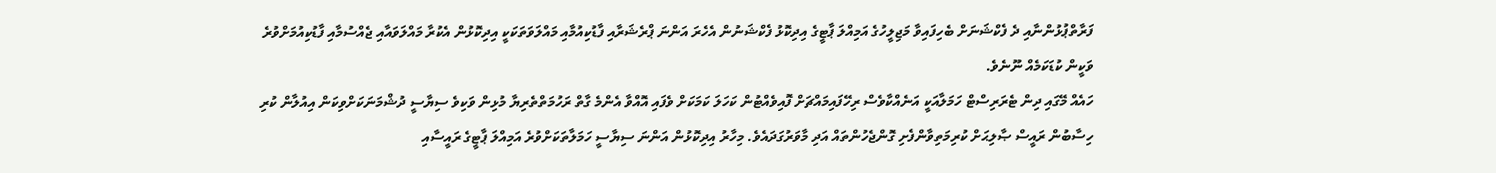ފަރާތްޕުޅުންނާއި ދެ ފެކްޝަނަށް ބެހިފައިވާ މަޖިލީހުގެ އަމިއްލަ ޕާޓީގެ އިދިކޮޅު ފެކްޝަނުން އެހެރަ އަންނަ ޕްރެޝަރާއި ފާޑުކިއުމާއި މައްލަވަތަކަކީ އިދިކޮޅުން އެކުރާ މައްލަވައާއި ޖެއްސުމާއި ފާޑުކިއުމަށްވުރެ ވަކީން ކުޑަކަމެއް ނޫނެވެ.
ހައެއް މޭގައި ދިން ޓެރަރިސްޓް ހަމަލާއަކީ އަނެއްކާވެސް ރިހޭފައިމައްޗަށް ފޮއިވެއްޓުން ކަހަލަ ކަމަކަށް ވެފައި އޮއްވާ އެންމެ ގާތް ރަހުމަތްތެރިޔާ މުޅިން ވަކިވެ ސިޔާސީ ދުޝްމަނަކަށްވިކަން އިއުލާން ކުރި ހިސާބުން ރައީސް ޞާލިޙަށް ކުރިމަތިވާންފެށި ގޮންޖެހުންތައް އަދި މާވަރުގަދައެވެ. މިހާރު އިދިކޮޅުން އަންނަ ސިޔާސީ ހަމަލާތަކަށްވުރެ އަމިއްލަ ޕާޓީގެ ރައީސާއި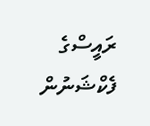ރައީސްގެ ފެކްޝަނުން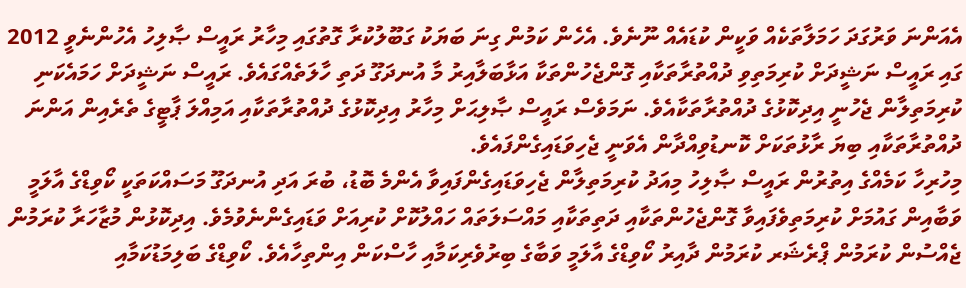އެއަންނަ ވަރުގަދަ ހަމަލާތަކެއް ވަކީން ކުޑައެއް ނޫނެވެ. އެހެން ކަމުން ގިނަ ބަޔަކު ގަބޫލުކުރާ ގޮތުގައި މިހާރު ރައީސް ޞާލިހު އެހުންނެވީ 2012 ގައި ރައީސް ނަޝީދަށް ކުރިމަތިވި ދުއްތުރާތަކާއި ގޮންޖެހުންތަކާ އަޅާބަލާއިރު މާ އުނދަގޫ ދަތި ހާލަތެއްގައެވެ. ރައީސް ނަޝީދަށް ހަމައެކަނި ކުރިމަތިލާން ޖެހުނީ އިދިކޮޅުގެ ދުއްތުރާތަކާއެވެ. ނަމަވެސް ރައީސް ޞާލިޙަށް މިހާރު އިދިކޮޅުގެ ދުއްތުރާތަކާއި އަމިއްލަ ޕާޓީގެ ތެރެއިން އަންނަ ދުއްތުރާތަކާއި ބިޔަ ރާޅުތަކަށް ކޮނޑުވިއްދާން އެވަނީ ޖެހިވަޑައިގެންފައެވެ.
މިހުރިހާ ކަމެއްގެ އިތުރުން ރައީސް ޞާލިހު މިއަދު ކުރިމަތިލާން ޖެހިވަޑައިގެންފައިވާ އެންމެ ބޮޑު، ބުރަ އަދި އުނދަގޫ މަސައްކަތަކީ ކޯވިޑްގެ އާލަމީ ވަބާއިން ގައުމަށް ކުރިމަތިވެފައިވާ ގޮންޖެހުންތަކާއި ދަތިތަކާއި މައްސަލަތައް ހައްލުކޮށް ކުރިއަށް ވަޑައިގެންނެވުމެވެ. އިދިކޮޅުން މުޒާހަރާ ކުރަމުން ޖެއްސުން ކުރަމުން ޕްރެޝަރ ކުރަމުން ދާއިރު ކޯވިޑްގެ އާލަމީ ވަބާގެ ބިރުވެރިކަމާއި ހާސްކަން އިންތިހާއެވެ. ކޯވިޑްގެ ބަލިމަޑުކަމާއި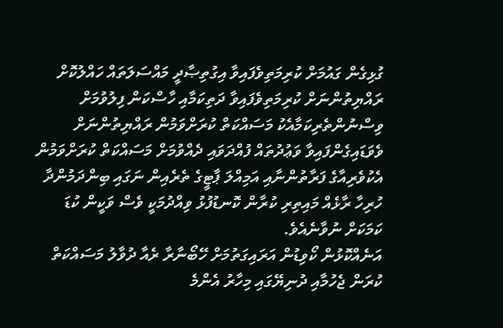ގުޅިގެން ގައުމަށް ކުރިމަތިވެފައިވާ އިގުތިޞާދީ މައްސަލަތައް ހައްލުކޮށް ރައްޔިތުންނަށް ކުރިމަތިވެފައިވާ ދަތިކަމާއި ހާސްކަން ފިލުވުމަށް ވިސްނުންތެރިކަމާއެކު މަސައްކަތް ކުރަށްވަމުން ރައްޔިތުންނަށް ވެވަޑައިގެންފައިވާ ވަޢުދުތައް ފުއްދަވައި ދެއްވުމަށް މަސައްކަތް ކުރަށްވަމުން އެކުވެރިއާގެ ފަރާތުންނާއި އަމިއްލަ ޕާޓީގެ ތެރެއިން ނަގައި ބިންދަމުންދާ ހުރިހާ ރާޅެއް މައިތިރި ކުރާން ކޮނޑުފުޅު ވިއްދުމަކީ ވެސް ވަކީން ކުޑަ ކަމަކަށް ނުވާނެއެވެ.
އަނެއްކޮޅުން ކޯވިޑުން އަރައިގަތުމަށް ހޭބޯނާރާ ރެއާ ދުވާލު މަސައްކަތް ކުރަން ޖެހުމާއި ދުނިޔޭގައި މިހާރު އެންމެ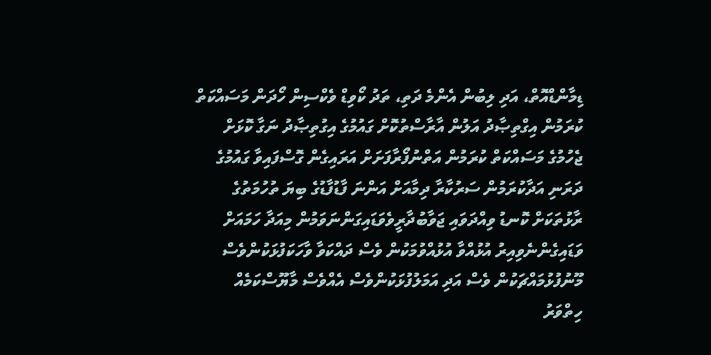ޑިމާންޑްއޮތް، އަދި ލިބުން އެންމެ ދަތި، ތަދު ކޯވިޑް ވެކްސިން ހޯދަން މަސައްކަތް ކުރަމުން އިގްތިޞާދު އަލުން އާރާސްތުކޮށް ގައުމުގެ އިގުތިޞާދު ނަގާ ކޮޅަށް ޖެހުމުގެ މަސައްކަތް ކުރަމުން އަތްނުފޯރާފަށަށް އަރައިގެން ގޮސްފައިވާ ގައުމުގެ ދަރަނި އަދާކުރަމުން ސަރުކާރާ ދިމާއަށް އަންނަ ފާޑުފާޑުގެ ބިޔަ ތުހުމަތުގެ ރާޅުތަކަށް ކޮނޑު ވިއްދަވައި ޖަވާބުދާރީވެވަޑައިގަންނަވަމުން މިއަދާ ހަމައަށް ވަޑައިގެންނެވިއިރު އުޅުއްވާ އުޅުއްވުމަކުން ވެސް ދައްކަވާ ވާހަކަފުޅަކުންވެސް މޫނުފުޅުމައްޗަކުން ވެސް އަދި އަމަލުފުޅަކުންވެސް އެއްވެސް މާޔޫސްކަމެއް ހިތްވަރު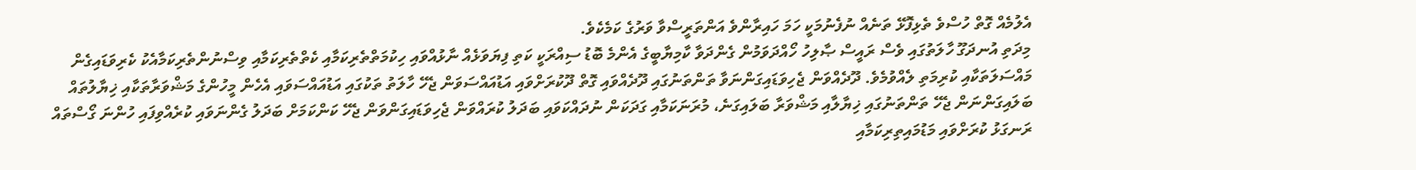އެލުމެއް ގޮތް ހުސްވެ ތެޅިފޮޅޭ ތަނެއް ނުފެނުމަކީ ހަމަ ހައިރާންވެ އަންތަރީސްވާ ވަރުގެ ކަމެކެވެ.
މިދަތި އުނދަގޫ ހާލަތުގައި ވެސް ރައީސް ޞާލިހު ހޯއްދަވަމުން ގެންދަވާ ކާމިޔާބީގެ އެންމެ ބޮޑު ސިއްރަކީ ކަތި ފިޔަވަޅެއް ނާޅުއްވައި ހިކުމަތްތެރިކަމާއި ކެތްތެރިކަމާއި ވިސްނުންތެރިކަމާއެކު ކެރިވަޑައިގެން މައްސަލަތަކާއި ކުރިމަތި ލެއްވުމެވެ. ދޫދެއްވަން ޖެހިވަޑައިގަންނަވާ ތަންތަނުގައި ދޫދެއްވައި ގޮތް ދޫކުރަށްވައި އަޑުއައްސަވަން ޖެހޭ ހާލަތު ތަކުގައި އަޑުއައްސަވައި އެހެން މީހުންގެ މަޝްވަރާތަކާއި ޚިޔާލުތައް ބަލައިގަންނަން ޖެހޭ ތަންތަނުގައި ޚިޔާލާއި މަޝްވަރާ ބަލައިގަނެ، މުރަނަކަމާއި ގަދަކަން ނުދައްކަވައި ބަދަލު ކުރައްވަން ޖެހިވަޑައިގަންވަން ޖެހޭ ކަންކަމަށް ބަދަލު ގެންނަވައި ކުރެއްވިފައި ހުންނަ ގޯސްތައް ރަނގަޅު ކުރަށްވައި މަޑުމައިތިރިކަމާއި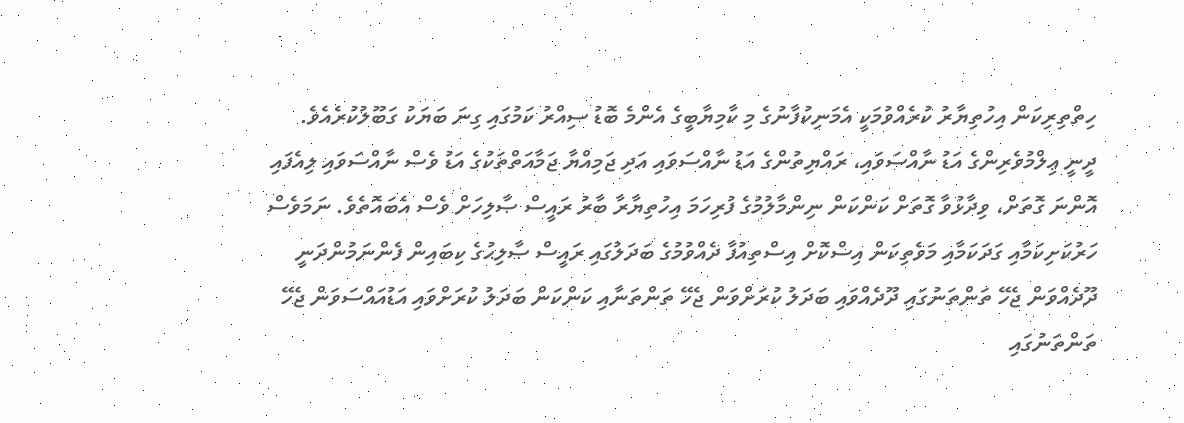ހިތްތިރިކަން އިހުތިޔާރު ކުރެއްވުމަކީ އެމަނިކުފާނުގެ މި ކާމިޔާބީގެ އެންމެ ބޮޑު ސިއްރު ކަމުގައި ގިނަ ބަޔަކު ގަބޫލުކުރެއެވެ.
ދީނީ ޢިލްމުވެރިންގެ އަޑު ނާއްސަވައި، ރައްޔިތުންގެ އަޑު ނާއްސަވައި އަދި ޖަމިއްޔާ ޖަމާއަތްތަކުގެ އަޑު ވެސް ނާއްސަވައި ލިއެފައި އޮންނަ ގޮތަށް، ވިދާޅުވާ ގޮތަށް ކަންކަން ނިންމާލުމުގެ ފުރިހަމަ އިހުތިޔާރާ ބާރު ރައީސް ޞާލިހަށް ވެސް އެބައޮތެވެ. ނަމަވެސް ހަރުކަށިކަމާއި ގަދަކަމާއި މަވެތިކަން އިސްކޮށް އިސްތިއުފާ ދެއްވުމުގެ ބަދަލުގައި ރައީސް ޞާލިޙުގެ ކިބައިން ފެންނަމުންދަނީ ދޫދެއްވަން ޖެހޭ ތަންތަނުގައި ދޫދެއްވައި ބަދަލު ކުރަށްވަން ޖެހޭ ތަންތަނާއި ކަންކަން ބަދަލު ކުރަށްވައި އަޑުއައްސަވަން ޖެހޭ ތަންތަނުގައި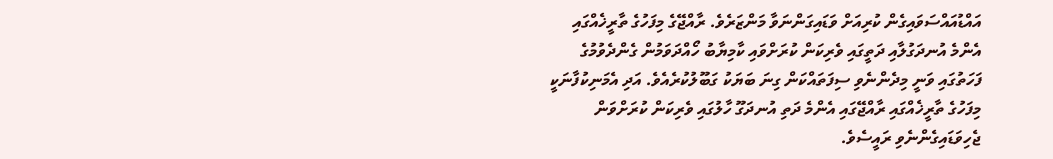އައްޑުއައްސަވައިގެން ކުރިއަށް ވަޑައިގަންނަވާ މަންޒަރެވެ. ރާއްޖޭގެ މިފަހުގެ ތާރީޚެއްގައި އެންމެ އުނދަގުލާއި ދަތީގައި ވެރިކަން ކުރަށްވައި ކާމިޔާބު ހޯއްދަވަމުން ގެންދެވުމުގެ ފަހަތުގައި ވަނީ މިދެންނެވި ސިފަތައްކަން ގިނަ ބަޔަކު ގަބޫލުކުރެއެވެ. އަދި އެމަނިކުފާނަކީ މިފަހުގެ ތާރީޚެއްގައި ރާއްޖޭގައި އެންމެ ދަތި އުނދަގޫ ހާލުގައި ވެރިކަން ކުރަށްވަން ޖެހިވަޑައިގެންނެވި ރައީސެވެ.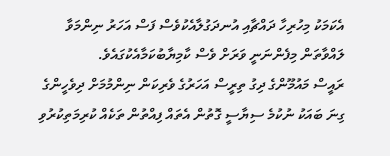އެކަމަކު މިހުރިހާ ދައްޗާއި އުނދަގުލާއެކުވެސް ފަސް އަހަރު ނިންމަވާ ލައްވާތަން މިފެންނަނީ ވަރަށް ވެސް ކާމިޔާބުކަމާއެކުގައެވެ.
ރައީސް މައުމޫންގެ ދިގު ތިރީސް އަހަރުގެ ވެރިކަން ނިންމުމަށް ދިވެހީންގެ ގިނަ ބައަކު ނުކުމެ ސިޔާސީ ގޮތުން އެތައް ފިއްތުން ތަކެއް ކުރިމަތިކުރުވި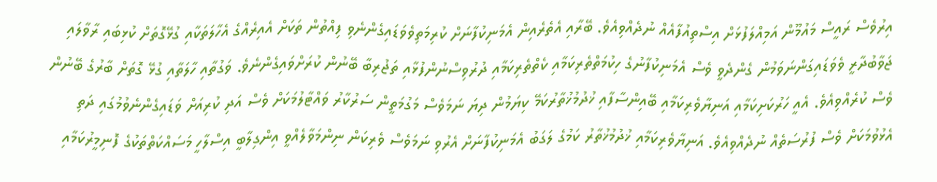އިރުވެސް ރައީސް މައުމޫން އަމިއްލަފުޅަށް އިސްތިއުފާއެއް ނުދެއްވިއެވެ. ބޭރާއި އެތެރެއިން އެމަނިކުފާނަށް ކުރިމަތިވެވަޑައިގެންނެވި ފިއްތުން ތަކަށް އެއިރެއްގެ އެހާލަތަކާއި ގުޅޭގޮތަށް ކުޅިބައި ރާވާލައި ޖަވާބުދާރީ ވެވަޑައިގަންނަވަމުން ގެންދެވީ ވެސް އެމަނިކުފާނުގެ ހިކުމަތްތެރިކަމާއި ކެތްތެރިކަމާއި ދުރުވިސްނުންފުޅާއި ތަޖުރިބާ ބޭނުން ކުރަށްވައިގެންނެވެ. ވަގުތާއި ހާލަތާއި ގުޅޭ ގޮތަށް ބާރުގެ ބޭނުން ވެސް ކުރެއްވިއެވެ. އެއީ ހަރުކަށިކަމާއި އަނިޔާވެރިކަމާއި ބޭއިންސާފާއި ޚުދުމުޚުތާރުކަމޭ ކިޔަމުން ދިޔަ ނަމަވެސް މަގުމަތީން ސަރުކާރު ވައްޓާލުމަކަށް ވެސް އަދި ކުރިއަށް ވަޑައިގެންނެވުމުގައި ދަތި އެޅުވުމަކަށް ވެސް ފުރުސަތެއް ނުދެއްވިއެވެ. އަނިޔާވެރިކަމާއި ޚުދުމުޚުތާރު ކަމުގެ ލަގަބު އެމަނިކުފާނަށް އެރުވި ނަމަވެސް ވެރިކަން ނިންމަވާލެއްވީ އިންގިލާބީ އިސްލާހީ މަސައްކަތްތަކުގެ ފޮނިމީރުކަމާއި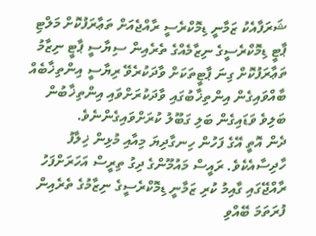ޝަރަފާއެކު ޒަމާނީ ޑިމޮކްރެސީ ރާއްޖެއަށް ތަޢާރަފުކޮށް މަލްޓި ޕާޓީ ޑިމޮކްރެސީގެ ނިޒާމެއްގެ ތެރެއިން ސިޔާސީ ޕާޓީ ނިޒާމު ތަޢާރަފުކޮށް ގިނަ ޕާޓީތަކަށް ވާދަކުރެވޭ ރިޔާސީ އިންތިޚާބެއް ބާއްވައިގެން އިންތިޚާބުގައި ވާދަކުރަށްވައި އިންތިޚާބުން ބަލިވެ ވަޑައިގެން ބަލި ގަބޫލު ކުރަށްވައިގެންނެވެ.
ދެން އޮތީ އޭގެ ފަހުން ހިނގާދިޔަ މިއާއި މުޅިން ޚިލާފު ހާދިސާއެކެވެ. ރައީސް މައުމޫންގެ ދިގު ތިރީސް އަހަރަށްފަހު ރާއްޖޭގައި ގާއިމު ކުރި ޒަމާނީ ޑިމޮކްރެސީގެ ނިޒާމުގެ ތެރެއިން ފުރަތަމަ ބޭއްވި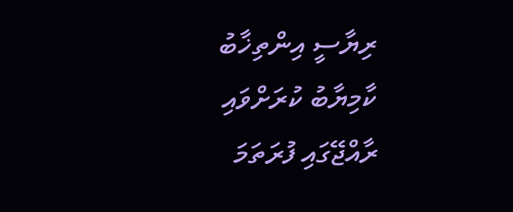ރިޔާސީ އިންތިޚާބު ކާމިޔާބު ކުރަށްވައި ރާއްޖޭގައި ފުރަތަމަ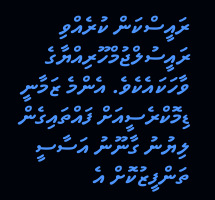ރައީސްކަން ކުރެއްވި ރައީސުލްޖުމްހޫރިއްޔާގެ ވާހަކައެކެވެ. އެންމެ ޒަމާނީ ޑިމޮކްރެސީއަށް ފައްތައިގެން ލިޔުނު ގާނޫނު އަސާސީ ތަންފީޒުކޮށް އެ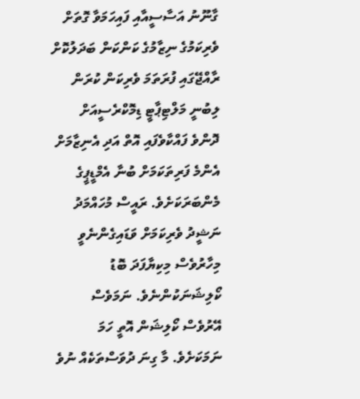ގާނޫނު އަސާސީއާއި ފައިހަމަވާ ގޮތަށް ވެރިކަމުގެ ނިޒާމުގެ ކަންކަން ބަދަލުކޮށް ރާއްޖޭގައި ފުރަތަމަ ވެރިކަން ކުރަން ލިބުނީ މަލްޓިޕާޓީ ޑިމޮކްރެސީއަށް ދޮންވެ ފައްކާވެފައި އޮތް އަދި އެނިޒާމަށް އެންމެ ފަރިތަކަމަށް ބުނާ އެމްޑީޕީގެ މެންބަރަކަށެވެ. ރައީސް މުހައްމަދު ނަޝީދު ވެރިކަމަށް ވަޑައިގެންނެވީ މިހާރުވެސް މިކިޔާފަދަ ބޮޑު ކޯލިޝަނަކުންނެވެ. ނަމަވެސް އޭރުވެސް ކޯލިޝަން އޮތީ ހަމަ ނަމަކަށެވެ. މާ ގިނަ ދުވަސްތަކެއް ނުވެ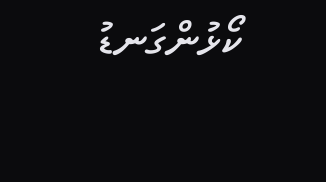ކޯޅުންގަނޑު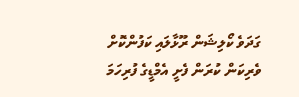ގަދަވެ ކޯލިޝަން ރޫޅާލައި ކަފުންކޮށް ވެރިކަން ކުރަން ފެށީ އެމްޑީގެ ފުރިހަމަ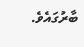ބާރުގައެވެ.